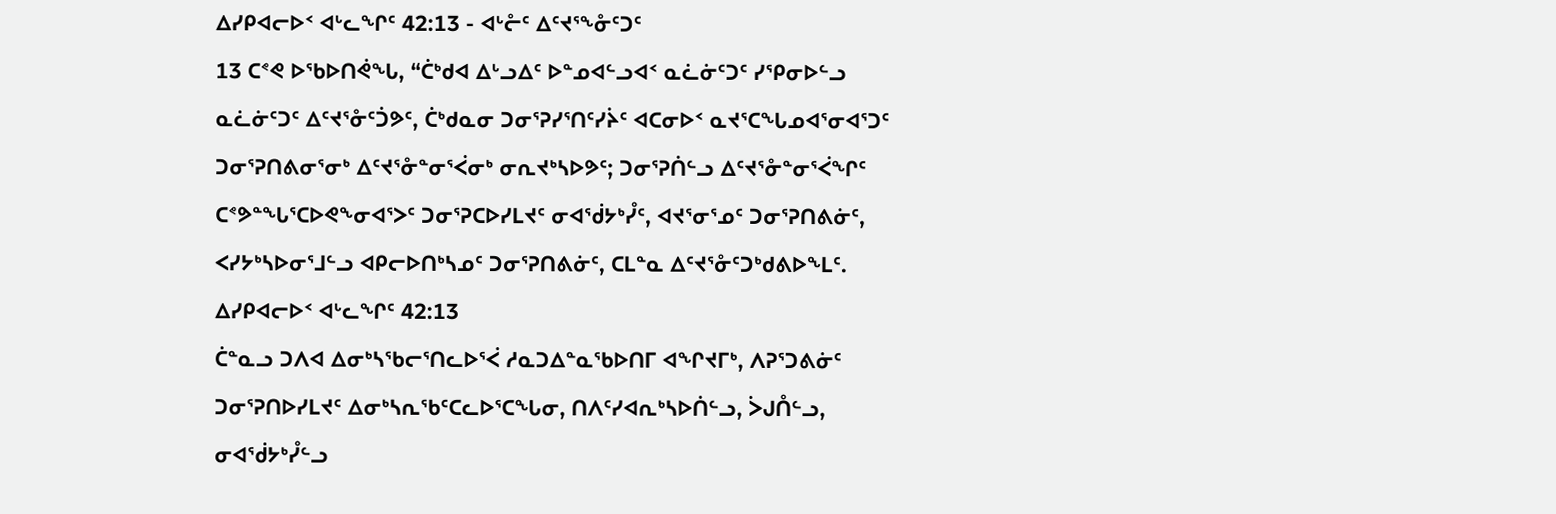ᐃᓯᑭᐊᓕᐅᑉ ᐊᒡᓚᖏᑦ 42:13 - ᐊᒡᓔᑦ ᐃᑦᔪᕐᖕᓁᑦᑐᑦ
13 ᑕᕝᕙ ᐅᖃᐅᑎᕚᖓ, “ᑖᒃᑯᐊ ᐃᒡᓗᐃᑦ ᐅᓐᓄᐊᓪᓗᐊᑉ ᓇᓛᓃᑦᑐᑦ ᓯᕿᓂᐅᓪᓗ ᓇᓛᓃᑦᑐᑦ ᐃᑦᔪᕐᓁᑦᑑᕗᑦ, ᑖᒃᑯᓇᓂ ᑐᓂᕐᕈᓯᕐᑎᑦᓯᔩᑦ ᐊᑕᓂᐅᑉ ᓇᔪᕐᑕᖓᓄᐊᕐᓂᐊᕐᑐᑦ ᑐᓂᕐᕈᑎᕕᓂᕐᓂᒃ ᐃᑦᔪᕐᓁᓐᓂᕐᐹᓂᒃ ᓂᕆᔪᒃᓴᐅᕗᑦ; ᑐᓂᕐᕈᑏᓪᓗ ᐃᑦᔪᕐᓁᓐᓂᕐᐹᖏᑦ ᑕᕝᕗᓐᖓᕐᑕᐅᕙᖕᓂᐊᕐᐳᑦ ᑐᓂᕐᕈᑕᐅᓯᒪᔪᑦ ᓂᐊᖂᔭᒃᓮᑦ, ᐊᔪᕐᓂᕐᓄᑦ ᑐᓂᕐᕈᑎᕕᓃᑦ, ᐸᓯᔭᒃᓴᐅᓂᕐᒧᓪᓗ ᐊᑭᓕᐅᑎᒃᓴᓄᑦ ᑐᓂᕐᕈᑎᕕᓃᑦ, ᑕᒪᓐᓇ ᐃᑦᔪᕐᓁᑦᑐᒃᑯᕕᐅᖕᒪᑦ.
ᐃᓯᑭᐊᓕᐅᑉ ᐊᒡᓚᖏᑦ 42:13
ᑖᓐᓇᓗ ᑐᐱᐊ ᐃᓂᒃᓴᖃᓕᕐᑎᓚᐅᕐᐹ ᓱᓇᑐᐃᓐᓇᖃᐅᑎᒥ ᐊᖏᔪᒥᒃ, ᐱᕈᕐᑐᕕᓃᑦ ᑐᓂᕐᕈᑎᐅᓯᒪᔪᑦ ᐃᓂᒃᓴᕆᖃᑦᑕᓚᐅᕐᑕᖓᓂ, ᑎᐱᑦᓯᐊᕆᒃᓴᐅᑏᓪᓗ, ᐴᒍᑍᓪᓗ, ᓂᐊᖂᔭᒃᓮᓪᓗ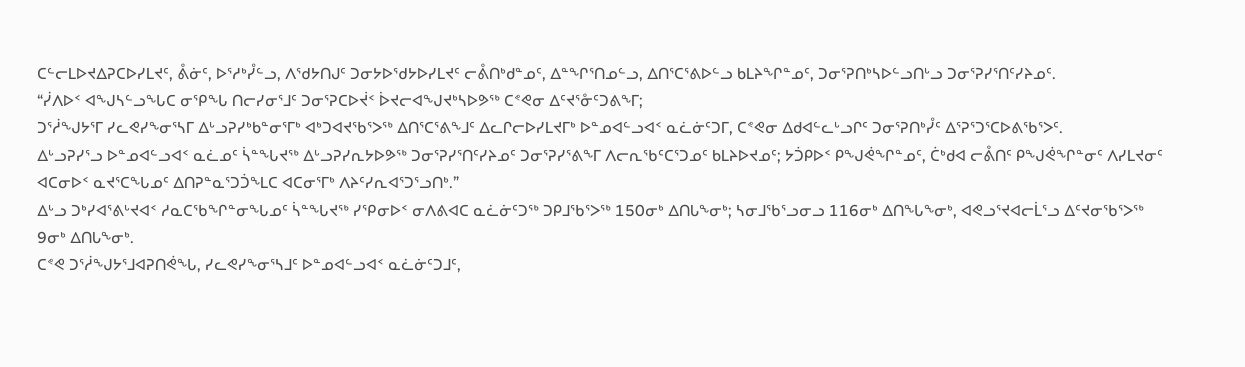ᑕᓪᓕᒪᐅᔪᐃᕈᑕᐅᓯᒪᔪᑦ, ᕔᓃᑦ, ᐅᕐᓱᒃᓮᓪᓗ, ᐱᖁᔭᑎᒍᑦ ᑐᓂᔭᐅᖁᔭᐅᓯᒪᔪᑦ ᓕᕔᑎᒃᑯᓐᓄᑦ, ᐃᓐᖏᕐᑎᓄᓪᓗ, ᐃᑎᕐᑕᕐᕕᐅᓪᓗ ᑲᒪᔨᖏᓐᓄᑦ, ᑐᓂᕐᕈᑎᒃᓴᐅᓪᓗᑎᒡᓗ ᑐᓂᕐᕈᓯᕐᑎᑦᓯᔨᓄᑦ.
“ᓰᐱᐅᑉ ᐊᖑᓴᓪᓗᖓᑕ ᓂᕿᖓ ᑎᓕᓯᓂᕐᒧᑦ ᑐᓂᕐᕈᑕᐅᔫᑉ ᐆᔪᓕᐊᖑᔪᒃᓴᐅᕗᖅ ᑕᕝᕙᓂ ᐃᑦᔪᕐᓁᑦᑐᕕᖕᒥ;
ᑐᕐᓲᖑᔭᕐᒥ ᓯᓚᕙᓯᖕᓂᕐᓴᒥ ᐃᒡᓗᕈᓯᒃᑲᓐᓂᕐᒥᒃ ᐊᒃᑐᐊᔪᖃᕐᐳᖅ ᐃᑎᕐᑕᕐᕕᖕᒧᑦ ᐃᓚᒋᓕᐅᓯᒪᔪᒥᒃ ᐅᓐᓄᐊᓪᓗᐊᑉ ᓇᓛᓃᑦᑐᒥ, ᑕᕝᕙᓂ ᐃᑯᐊᓪᓚᒡᓗᒋᑦ ᑐᓂᕐᕈᑎᒃᓮᑦ ᐃᕐᕈᕐᑐᕐᑕᐅᕕᖃᕐᐳᑦ.
ᐃᒡᓗᕈᓯᕐᓗ ᐅᓐᓄᐊᓪᓗᐊᑉ ᓇᓛᓄᑦ ᓵᓐᖓᔪᖅ ᐃᒡᓗᕈᓯᕆᔭᐅᕗᖅ ᑐᓂᕐᕈᓯᕐᑎᑦᓯᔨᓄᑦ ᑐᓂᕐᕈᓯᕐᕕᖕᒥ ᐱᓕᕆᖃᑦᑕᕐᑐᓄᑦ ᑲᒪᔨᐅᔪᓄᑦ; ᔭᑑᑭᐅᑉ ᑭᖑᕚᖏᓐᓄᑦ, ᑖᒃᑯᐊ ᓕᕔᑎᑦ ᑭᖑᕚᖏᓐᓂᑦ ᐱᓯᒪᔪᓂᑦ ᐊᑕᓂᐅᑉ ᓇᔪᕐᑕᖓᓄᑦ ᐃᑎᕈᓐᓇᕐᑐᑑᖕᒪᑕ ᐊᑕᓂᕐᒥᒃ ᐱᔨᑦᓯᕆᐊᕐᑐᕐᓗᑎᒃ.”
ᐃᒡᓗ ᑐᒃᓯᐊᕐᕕᒡᔪᐊᑉ ᓱᓇᑕᖃᖏᓐᓂᖓᓄᑦ ᓵᓐᖓᔪᖅ ᓯᕿᓂᐅᑉ ᓂᐱᕕᐊᑕ ᓇᓛᓃᑦᑐᖅ ᑐᑭᒧᖃᕐᐳᖅ 150ᓂᒃ ᐃᑎᒐᖕᓂᒃ; ᓴᓂᒧᖃᕐᓗᓂᓗ 116ᓂᒃ ᐃᑎᖓᖕᓂᒃ, ᐊᕙᓗᕐᔪᐊᓕᒫᕐᓗ ᐃᑦᔪᓂᖃᕐᐳᖅ 9ᓂᒃ ᐃᑎᒐᖕᓂᒃ.
ᑕᕝᕙ ᑐᕐᓲᖑᔭᕐᒧᐊᕈᑎᕚᖓ, ᓯᓚᕙᓯᖕᓂᕐᓴᒧᑦ ᐅᓐᓄᐊᓪᓗᐊᑉ ᓇᓛᓃᑦᑐᒧᑦ,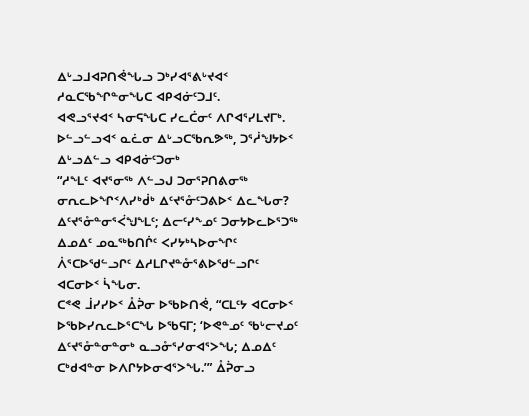ᐃᒡᓗᒧᐊᕈᑎᕚᖓᓗ ᑐᒃᓯᐊᕐᕕᒡᔪᐊᑉ ᓱᓇᑕᖃᖏᓐᓂᖓᑕ ᐊᑭᐊᓃᑦᑐᒧᑦ.
ᐊᕙᓗᕐᔪᐊᑉ ᓴᓂᕋᖓᑕ ᓯᓚᑖᓂᑦ ᐱᒋᐊᕐᓯᒪᔪᒥᒃ. ᐅᓪᓗᓪᓗᐊᑉ ᓇᓛᓂ ᐃᒡᓗᑕᖃᕆᕗᖅ, ᑐᕐᓲᖑᔭᐅᑉ ᐃᒡᓗᐃᓪᓗ ᐊᑭᐊᓃᑦᑐᓂᒃ
“ᓱᖕᒪᑦ ᐊᔪᕐᓂᖅ ᐱᓪᓗᒍ ᑐᓂᕐᕈᑎᕕᓂᖅ ᓂᕆᓚᐅᖏᑉᐱᓯᒃᑰᒃ ᐃᑦᔪᕐᓁᑦᑐᕕᐅᑉ ᐃᓚᖓᓂ? ᐃᑦᔪᕐᓁᓐᓂᕐᐹᖑᖕᒪᑦ; ᐃᓕᑦᓯᖕᓄᑦ ᑐᓂᔭᐅᓚᐅᕐᑐᖅ ᐃᓄᐃᑦ ᓄᓇᖅᑲᑎᒌᑦ ᐸᓯᔭᒃᓴᐅᓂᖏᑦ ᐲᕐᑕᐅᖁᓪᓗᒋᑦ ᐃᓱᒪᒋᔪᓐᓁᕐᕕᐅᖁᓪᓗᒋᑦ ᐊᑕᓂᐅᑉ ᓵᖓᓂ.
ᑕᕝᕙ ᒨᓯᓯᐅᑉ ᐂᕉᓂ ᐅᖃᐅᑎᕚ, “ᑕᒪᑦᔭ ᐊᑕᓂᐅᑉ ᐅᖃᐅᓯᕆᓚᐅᕐᑕᖓ ᐅᖃᕋᒥ; ‘ᐅᕙᓐᓄᑦ ᖃᒡᓕᔪᓄᑦ ᐃᑦᔪᕐᓁᓐᓂᓐᓂᒃ ᓇᓗᓁᕐᓯᓂᐊᕐᐳᖓ; ᐃᓄᐃᑦ ᑕᒃᑯᐊᓐᓂ ᐅᐱᒋᔭᐅᓂᐊᕐᐳᖓ.’” ᐂᕉᓂᓗ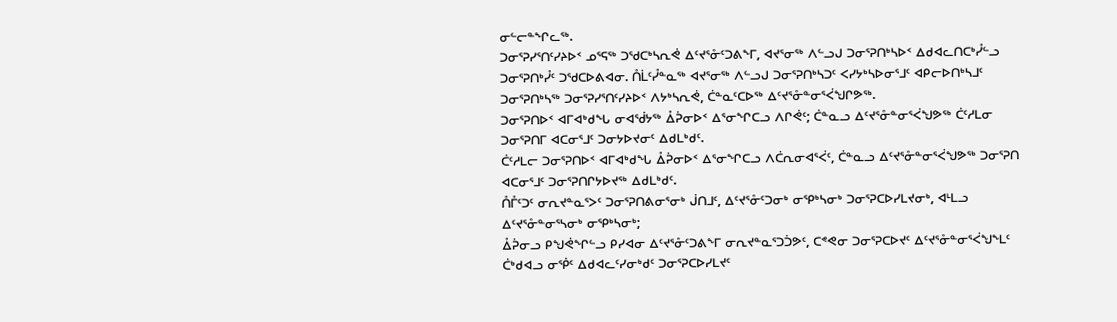ᓂᓪᓕᓐᖏᓚᖅ.
ᑐᓂᕐᕈᓯᕐᑎᑦᓯᔨᐅᑉ ᓄᕐᕋᖅ ᑐᖁᑕᒃᓴᕆᕚ ᐃᑦᔪᕐᓁᑦᑐᕕᖕᒥ, ᐊᔪᕐᓂᖅ ᐱᓪᓗᒍ ᑐᓂᕐᕈᑎᒃᓴᐅᑉ ᐃᑯᐊᓚᑎᑕᒃᓮᓪᓗ ᑐᓂᕐᕈᑎᒃᓮᑦ ᑐᖁᑕᐅᕕᐊᓂ. ᑍᒫᑦᓮᓐᓇᖅ ᐊᔪᕐᓂᖅ ᐱᓪᓗᒍ ᑐᓂᕐᕈᑎᒃᓴᑐᑦ ᐸᓯᔭᒃᓴᐅᓂᕐᒧᑦ ᐊᑭᓕᐅᑎᒃᓴᒧᑦ ᑐᓂᕐᕈᑎᒃᓴᖅ ᑐᓂᕐᕈᓯᕐᑎᑦᓯᔨᐅᑉ ᐱᔭᒃᓴᕆᕚ, ᑖᓐᓇᑦᑕᐅᖅ ᐃᑦᔪᕐᓁᓐᓂᕐᐹᖑᒋᕗᖅ.
ᑐᓂᕐᕈᑎᐅᑉ ᐊᒥᐊᒃᑯᖓ ᓂᐊᖂᔭᖅ ᐂᕉᓂᐅᑉ ᐃᕐᓂᖏᑕᓗ ᐱᒋᕚᑦ; ᑖᓐᓇᓗ ᐃᑦᔪᕐᓁᓐᓂᕐᐹᖑᕗᖅ ᑖᑦᓱᒪᓂ ᑐᓂᕐᕈᑎᒥ ᐊᑕᓂᕐᒧᑦ ᑐᓂᔭᐅᔪᓂᑦ ᐃᑯᒪᒃᑯᑦ.
ᑖᑦᓱᒪᓕ ᑐᓂᕐᕈᑎᐅᑉ ᐊᒥᐊᒃᑯᖓ ᐂᕉᓂᐅᑉ ᐃᕐᓂᖏᑕᓗ ᐱᑖᕆᓂᐊᕐᐹᑦ, ᑖᓐᓇᓗ ᐃᑦᔪᕐᓁᓐᓂᕐᐹᖑᕗᖅ ᑐᓂᕐᕈᑎ ᐊᑕᓂᕐᒧᑦ ᑐᓂᕐᕈᑎᒋᔭᐅᔪᖅ ᐃᑯᒪᒃᑯᑦ.
ᑍᒤᑦᑐᑦ ᓂᕆᔪᓐᓇᕐᐳᑦ ᑐᓂᕐᕈᑎᕕᓂᕐᓂᒃ ᒎᑎᒧᑦ, ᐃᑦᔪᕐᓁᑦᑐᓂᒃ ᓂᕿᒃᓴᓂᒃ ᑐᓂᕐᕈᑕᐅᓯᒪᔪᓂᒃ, ᐊᒻᒪᓗ ᐃᑦᔪᕐᓁᓐᓂᕐᓴᓂᒃ ᓂᕿᒃᓴᓂᒃ;
ᐂᕉᓂᓗ ᑭᖑᕚᖏᓪᓗ ᑭᓯᐊᓂ ᐃᑦᔪᕐᓁᑦᑐᕕᖕᒥ ᓂᕆᔪᓐᓇᕐᑐᑑᕗᑦ, ᑕᕝᕙᓂ ᑐᓂᕐᕈᑕᐅᔪᑦ ᐃᑦᔪᕐᓁᓐᓂᕐᐹᖑᖕᒪᑦ ᑖᒃᑯᐊᓗ ᓂᖀᑦ ᐃᑯᐊᓚᑦᓯᓂᒃᑯᑦ ᑐᓂᕐᕈᑕᐅᓯᒪᔪᑦ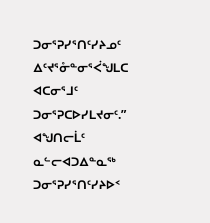ᑐᓂᕐᕈᓯᕐᑎᑦᓯᔨᓄᑦ ᐃᑦᔪᕐᓁᓐᓂᕐᐹᖑᒪᑕ ᐊᑕᓂᕐᒧᑦ ᑐᓂᕐᕈᑕᐅᓯᒪᔪᓂᑦ.”
ᐊᖑᑎᓕᒫᑦ ᓇᓪᓕᐊᑐᐃᓐᓇᖅ ᑐᓂᕐᕈᓯᕐᑎᑦᓯᔨᐅᑉ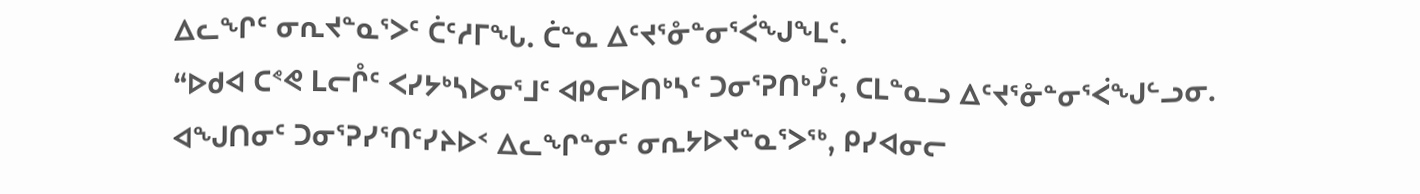ᐃᓚᖏᑦ ᓂᕆᔪᓐᓇᕐᐳᑦ ᑖᑦᓱᒥᖓ. ᑖᓐᓇ ᐃᑦᔪᕐᓁᓐᓂᕐᐹᖑᖕᒪᑦ.
“ᐅᑯᐊ ᑕᕝᕙ ᒪᓕᒊᑦ ᐸᓯᔭᒃᓴᐅᓂᕐᒧᑦ ᐊᑭᓕᐅᑎᒃᓴᑦ ᑐᓂᕐᕈᑎᒃᓮᑦ, ᑕᒪᓐᓇᓗ ᐃᑦᔪᕐᓁᓐᓂᕐᐹᖑᓪᓗᓂ.
ᐊᖑᑎᓂᑦ ᑐᓂᕐᕈᓯᕐᑎᑦᓯᔨᐅᑉ ᐃᓚᖏᓐᓂᑦ ᓂᕆᔭᐅᔪᓐᓇᕐᐳᖅ, ᑭᓯᐊᓂᓕ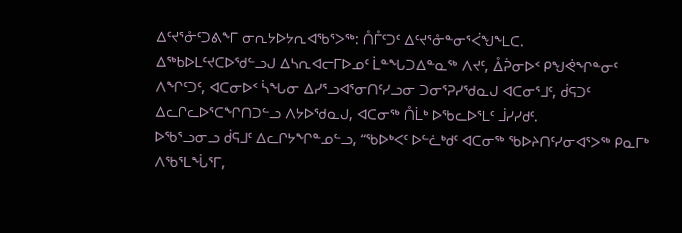ᐃᑦᔪᕐᓁᑦᑐᕕᖕᒥ ᓂᕆᔭᐅᔭᕆᐊᖃᕐᐳᖅ: ᑍᒤᑦᑐᑦ ᐃᑦᔪᕐᓁᓐᓂᕐᐹᖑᖕᒪᑕ.
ᐃᖅᑲᐅᒪᑦᔪᑕᐅᖁᓪᓗᒍ ᐃᓴᕆᐊᓕᒥᐅᓄᑦ ᒫᓐᖓᑐᐃᓐᓇᖅ ᐱᔪᑦ, ᐂᕉᓂᐅᑉ ᑭᖑᕚᖏᓐᓂᑦ ᐱᖏᑦᑐᑦ, ᐊᑕᓂᐅᑉ ᓵᖓᓂ ᐃᓯᕐᓗᐊᕐᓂᑎᑦᓯᓗᓂ ᑐᓂᕐᕈᓯᖁᓇᒍ ᐊᑕᓂᕐᒧᑦ, ᑰᕋᑐᑦ ᐃᓚᒋᓚᐅᕐᑕᖏᑎᑐᓪᓗ ᐱᔭᐅᖁᓇᒍ, ᐊᑕᓂᖅ ᑍᒫᒃ ᐅᖃᓚᐅᕐᒪᑦ ᒨᓯᓯᑯᑦ.
ᐅᖃᕐᓗᓂᓗ ᑰᕋᒧᑦ ᐃᓚᒋᔭᖏᓐᓄᓪᓗ, “ᖃᐅᒃᐸᑦ ᐅᓪᓛᒃᑯᑦ ᐊᑕᓂᖅ ᖃᐅᔨᑎᑦᓯᓂᐊᕐᐳᖅ ᑭᓇᒥᒃ ᐱᖃᕐᒪᖔᕐᒥ,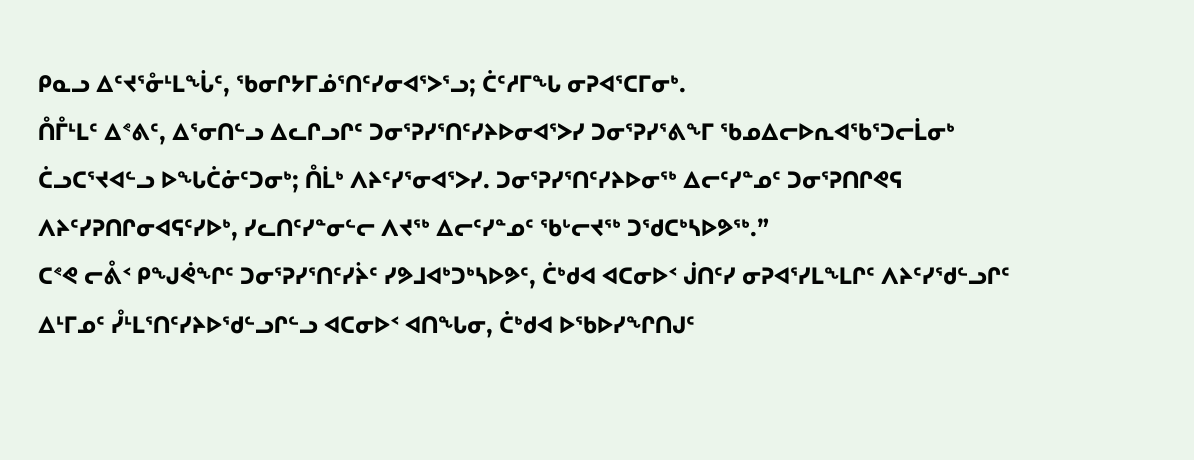ᑭᓇᓗ ᐃᑦᔪᕐᓁᒻᒪᖔᑦ, ᖃᓂᒋᔭᒥᓅᕐᑎᑦᓯᓂᐊᕐᐳᕐᓗ; ᑖᑦᓱᒥᖓ ᓂᕈᐊᕐᑕᒥᓂᒃ.
ᑍᒤᒻᒪᑦ ᐃᕝᕕᑦ, ᐃᕐᓂᑎᓪᓗ ᐃᓚᒋᓗᒋᑦ ᑐᓂᕐᕈᓯᕐᑎᑦᓯᔨᐅᓂᐊᕐᐳᓯ ᑐᓂᕐᕈᓯᕐᕕᖕᒥ ᖃᓄᐃᓕᐅᕆᐊᖃᕐᑐᓕᒫᓂᒃ ᑖᓗᑕᕐᔪᐊᓪᓗ ᐅᖓᑖᓃᑦᑐᓂᒃ; ᑍᒫᒃ ᐱᔨᑦᓯᕐᓂᐊᕐᐳᓯ. ᑐᓂᕐᕈᓯᕐᑎᑦᓯᔨᐅᓂᖅ ᐃᓕᑦᓯᓐᓄᑦ ᑐᓂᕐᕈᑎᒋᕙᕋ ᐱᔨᑦᓯᕈᑎᒋᓂᐊᕋᑦᓯᐅᒃ, ᓯᓚᑎᑦᓯᓐᓂᓪᓕ ᐱᔪᖅ ᐃᓕᑦᓯᓐᓄᑦ ᖃᒡᓕᔪᖅ ᑐᖁᑕᒃᓴᐅᕗᖅ.”
ᑕᕝᕙ ᓕᕔᑉ ᑭᖑᕚᖏᑦ ᑐᓂᕐᕈᓯᕐᑎᑦᓯᔩᑦ ᓯᕗᒧᐊᒃᑐᒃᓴᐅᕗᑦ, ᑖᒃᑯᐊ ᐊᑕᓂᐅᑉ ᒎᑎᑦᓯ ᓂᕈᐊᕐᓯᒪᖕᒪᒋᑦ ᐱᔨᑦᓯᖁᓪᓗᒋᑦ ᐃᒻᒥᓄᑦ ᓮᒻᒪᕐᑎᑦᓯᔨᐅᖁᓪᓗᒋᓪᓗ ᐊᑕᓂᐅᑉ ᐊᑎᖓᓂ, ᑖᒃᑯᐊ ᐅᖃᐅᓯᖏᑎᒍᑦ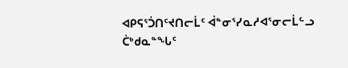ᐊᑭᕋᕐᑑᑎᑦᔪᑎᓕᒫᑦ ᐋᓐᓂᕐᓯᓇᓱᐊᕐᓂᓕᒫᓪᓗ ᑖᒃᑯᓇᓐᖓᑦ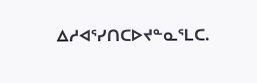ᐃᓱᐊᕐᓯᑎᑕᐅᔪᓐᓇᕐᒪᑕ.